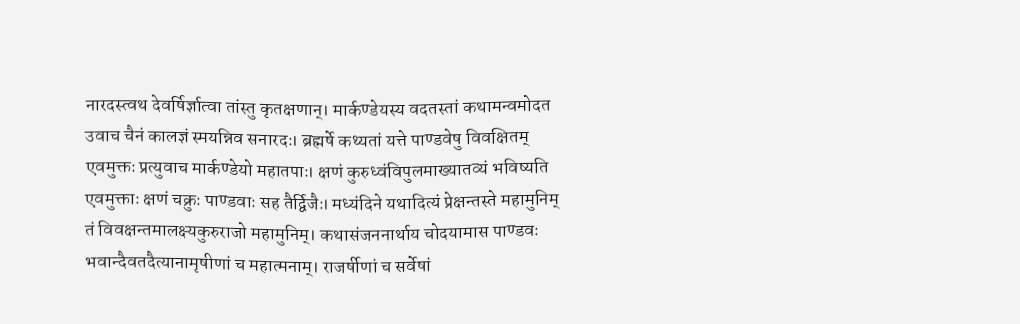नारदस्त्वथ देवर्षिर्ज्ञात्वा तांस्तु कृतक्षणान्। मार्कण्डेयस्य वदतस्तां कथामन्वमोदत
उवाच चैनं कालज्ञं स्मयन्निव सनारदः। ब्रह्मर्षे कथ्यतां यत्ते पाण्डवेषु विवक्षितम्
एवमुक्तः प्रत्युवाच मार्कण्डेयो महातपाः। क्षणं कुरुध्वंविपुलमाख्यातव्यं भविष्यति
एवमुक्ताः क्षणं चक्रुः पाण्डवाः सह तैर्द्विजैः। मध्यंदिने यथादित्यं प्रेक्षन्तस्ते महामुनिम्
तं विवक्षन्तमालक्ष्यकुरुराजो महामुनिम्। कथासंजननार्थाय चोदयामास पाण्डवः
भवान्दैवतदैत्यानामृषीणां च महात्मनाम्। राजर्षीणां च सर्वेषां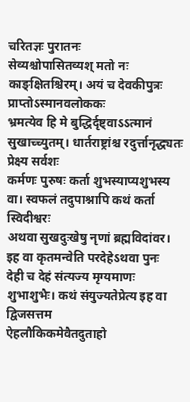चरितज्ञः पुरातनः
सेव्यश्चोपासितव्यश् मतो नः काङ्क्षितश्चिरम्। अयं च देवकीपुत्रः प्राप्तोऽस्मानवलोककः
भ्रमत्येव हि मे बुद्धिर्दृष्ट्वाऽऽत्मानं सुखाच्च्युतम्। धार्तराष्ट्रांश्च रदुर्त्तानृद्ध्यतः प्रेक्ष्य सर्वशः
कर्मणः पुरुषः कर्ता शुभस्याप्यशुभस्य वा। स्वफलं तदुपाश्नापि कथं कर्ता स्विदीश्वरः
अथवा सुखदुःखेषु नृणां ब्रह्मविदांवर। इह वा कृतमन्वेति परदेहेऽथवा पुनः
देही च देहं संत्यज्य मृग्यमाणः शुभाशुभैः। कथं संयुज्यतेप्रेत्य इह वा द्विजसत्तम
ऐहलौकिकमेवैतदुताहो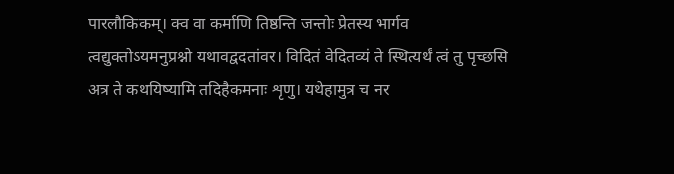पारलौकिकम्। क्व वा कर्माणि तिष्ठन्ति जन्तोः प्रेतस्य भार्गव
त्वद्युक्तोऽयमनुप्रश्नो यथावद्वदतांवर। विदितं वेदितव्यं ते स्थित्यर्थं त्वं तु पृच्छसि
अत्र ते कथयिष्यामि तदिहैकमनाः शृणु। यथेहामुत्र च नर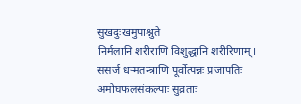सुखदुःखमुपाश्नुते
निर्मलानि शरीराणि विशुद्धानि शरीरिणाम्। ससर्ज धऱ्मतन्त्राणि पूर्वोत्पन्नः प्रजापतिः
अमोघफलसंकल्पाः सुव्रताः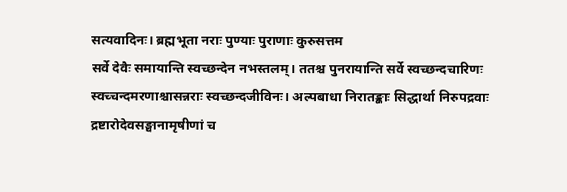सत्यवादिनः। ब्रह्मभूता नराः पुण्याः पुराणाः कुरुसत्तम
सर्वे देवैः समायान्ति स्वच्छन्देन नभस्तलम्। ततश्च पुनरायान्ति सर्वे स्वच्छन्दचारिणः
स्वच्चन्दमरणाश्चासन्नराः स्वच्छन्दजीविनः। अल्पबाधा निरातङ्काः सिद्धार्था निरुपद्रवाः
द्रष्टारोदेवसङ्घानामृषीणां च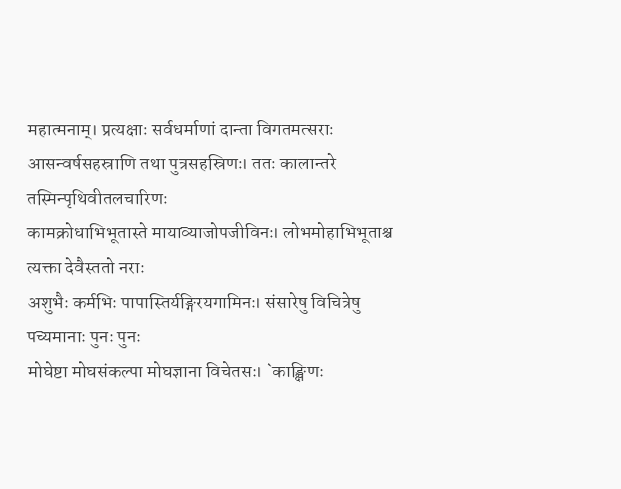महात्मनाम्। प्रत्यक्षाः सर्वधर्माणां दान्ता विगतमत्सराः
आसन्वर्षसहस्राणि तथा पुत्रसहस्रिणः। ततः कालान्तरे तस्मिन्पृथिवीतलचारिणः
कामक्रोधाभिभूतास्ते मायाव्याजोपजीविनः। लोभमोहाभिभूताश्च त्यक्ता देवैस्ततो नराः
अशुभैः कर्मभिः पापास्तिर्यङ्गिरयगामिनः। संसारेषु विचित्रेषु पच्यमानाः पुनः पुनः
मोघेष्टा मोघसंकल्पा मोघज्ञाना विचेतसः। `काङ्क्षिणः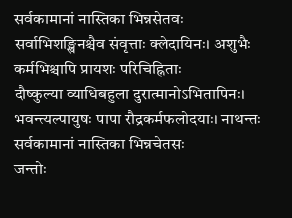सर्वकामानां नास्तिका भिन्नसेतवः
सर्वाभिशङ्खिनश्चैव संवृत्ताः क्लेदायिनः। अशुभैः कर्मभिश्चापि प्रायशः परिचिह्निताः
दौष्कुल्या व्याधिबहुला दुरात्मानोऽभितापिनः। भवन्त्यल्पायुषः पापा रौद्रकर्मफलोदयाः। नाथन्तः सर्वकामानां नास्तिका भिन्नचेतसः
जन्तोः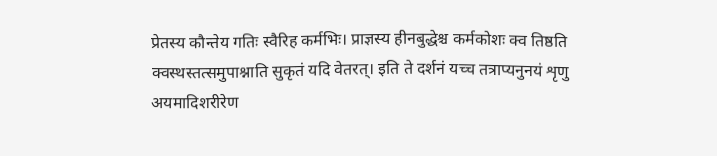प्रेतस्य कौन्तेय गतिः स्वैरिह कर्मभिः। प्राज्ञस्य हीनबुद्धेश्च कर्मकोशः क्व तिष्ठति
क्वस्थस्तत्समुपाश्नाति सुकृतं यदि वेतरत्। इति ते दर्शनं यच्च तत्राप्यनुनयं शृणु
अयमादिशरीरेण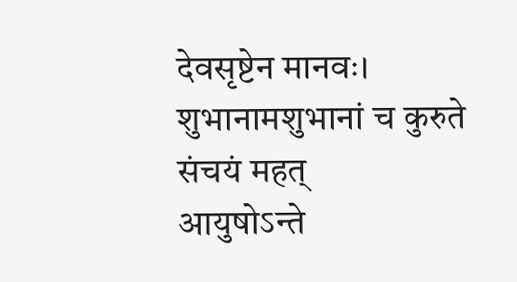देवसृष्टेन मानवः। शुभानामशुभानां च कुरुते संचयं महत्
आयुषोऽन्ते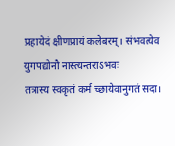प्रहायेदं क्षीणप्रायं कलेबरम्। संभवत्येव युगपद्योनौ नास्त्यन्तराऽभवः
तत्रास्य स्वकृतं कर्म च्छायेवानुगतं सदा।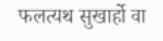फलत्यथ सुखार्हो वा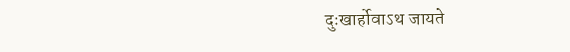दुःखार्होवाऽथ जायते